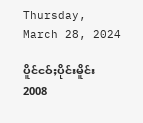Thursday, March 28, 2024

ပိူင်ငဝ်ႈပိုင်းမိူင်း 2008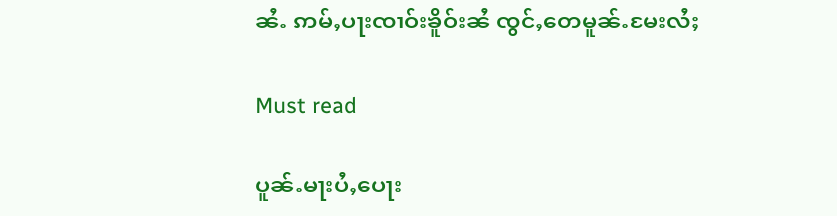ၼႆႉ ဢမ်ႇပႃးၸၢဝ်းၶိူဝ်းၼႆ ၸွင်ႇတေမူၼ်ႉမႄးလႆႈ

Must read

ပူၼ်ႉမႃးပႆႇပေႃး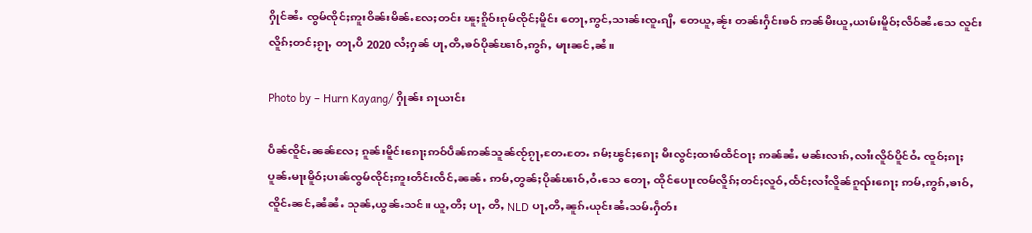ႁိုင်ၼႆႉ ၸွမ်ၸိုင်ႈဢူးဝိၼ်းမိၼ်ႉလႄႈတင်း ၽူႈၵိူဝ်းၵုမ်ၸိုင်ႈမိူင်း တေႃႇဢွင်ႇသၢၼ်းၸူႉၵျီႇ တေယူႇၼႂ်း တၼ်းႁဵင်းၶဝ် ဢၼ်မီးယူႇယၢမ်းမိူဝ်ႈလဵဝ်ၼႆႉသေ လူင်းလိူၵ်ႈတင်ႈၵႂႃႇ တႃႇပီ 2020 လႆႈႁၼ် ပႃႇတီႇၶဝ်ပိုၼ်ၽၢဝ်ႇဢွၵ်ႇ မႃးၼင်ႇၼႆ။

Photo by – Hurn Kayang/ ႁိုၼ်း ၵႃယၢင်း

ပဵၼ်ၸိူင်ႉၼၼ်လႄႈ ၵူၼ်းမိူင်းၵေႃႈဢဝ်ပဵၼ်ဢၼ်သူၼ်ၸႂ်ၵႂႃႇတႄႉတႄႉ ၵမ်ႈၽွင်ႈၵေႃႈ မီးလွင်ႈထၢမ်ထဵင်ဝႃႈ ဢၼ်ၼႆႉ မၼ်းလၢၵ်ႇလၢႆးလိူဝ်ပိူင်ဝႆႉ ၸူဝ်ႈၵႃႈပူၼ်ႉမႃးမိူဝ်ႈပၢၼ်ၸွမ်ၸိုင်ႈဢူးတဵင်းၸဵင်ႇၼၼ်ႉ ဢမ်ႇတွၼ်ႈပိုၼ်ၽၢဝ်ႇဝႆႉသေ တေႃႇ ထိုင်ပေႃးၸမ်လိူၵ်ႈတင်ႈလူဝ်ႇထႅင်ႈလၢႆလိူၼ်ၵူၺ်းၵေႃႈ ဢမ်ႇဢွၵ်ႇၶၢဝ်ႇၸိူင်ႉၼင်ႇၼႆၼႆႉ သုၼ်ႇယွၼ်ႉသင်။ ယူႇတီႈ ပႃႇ တီႇ NLD ပႃႇတီႇၼူၵ်ႉယုင်းၼႆႉသမ်ႉႁဵတ်း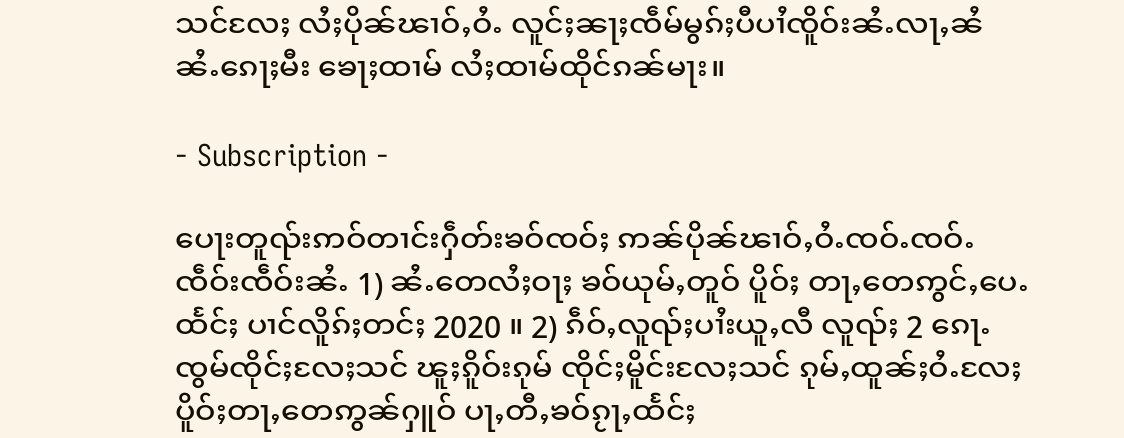သင်လႄႈ လႆႈပိုၼ်ၽၢဝ်ႇဝႆႉ လူင်ႈၼႃႈၸဵမ်မွၵ်ႈပီပၢႆၸိူဝ်းၼႆႉလႃႇၼႆ ၼႆႉၵေႃႈမီး ၶေႃႈထၢမ် လႆႈထၢမ်ထိုင်ၵၼ်မႃး။

- Subscription -

ပေႃးတူၺ်းဢဝ်တၢင်းႁဵတ်းၶဝ်ၸဝ်ႈ ဢၼ်ပိုၼ်ၽၢဝ်ႇဝႆႉၸဝ်ႉၸဝ်ႉၸဵဝ်းၸဵဝ်းၼႆႉ 1) ၼႆႉတေလႆႈဝႃႈ ၶဝ်ယုမ်ႇတူဝ် ပိူဝ်ႈ တႃႇတေဢွင်ႇပေႉထႅင်ႈ ပၢင်လိူၵ်ႈတင်ႈ 2020 ။ 2) ၵဵဝ်ႇလူၺ်ႈပၢႆးယူႇလီ လူၺ်ႈ 2 ၵေႃႉ ၸွမ်ၸိုင်ႈလႄႈသင် ၽူႈၵိူဝ်းၵုမ် ၸိုင်ႈမိူင်းလႄႈသင် ၵုမ်ႇထူၼ်ႈဝႆႉလႄႈ ပိူဝ်ႈတႃႇတေဢွၼ်ႁူဝ် ပႃႇတီႇၶဝ်ၵႂႃႇထႅင်ႈ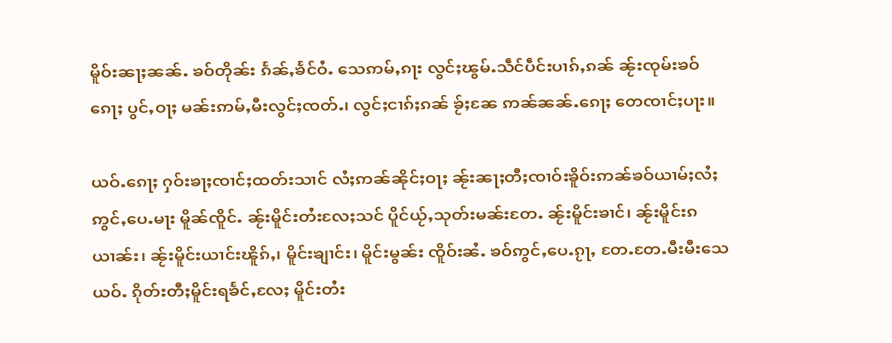မိူဝ်းၼႃႈၼၼ်ႉ ၶဝ်တိုၼ်း ၵႅၼ်ႇၶႅင်ဝႆႉ သေဢမ်ႇၵႃး လွင်ႈၽွမ်ႉသဵင်ပဵင်းပၢၵ်ႇၵၼ် ၼႂ်းၸုမ်းၶဝ်ၵေႃႈ ပွင်ႇဝႃႈ မၼ်းဢမ်ႇမီးလွင်ႈၸတ်ႉ၊ လွင်ႈငၢၵ်ႈၵၼ် ၶႂ်ႈၼႄ ဢၼ်ၼၼ်ႉၵေႃႈ တေၸၢင်ႈပႃး။

ယဝ်ႉၵေႃႈ ႁဝ်းၶႃႈၸၢင်ႈထတ်းသၢင် လႆႈဢၼ်ၼိုင်ႈဝႃႈ ၼႂ်းၼႃႈတီႈၸၢဝ်းၶိူဝ်းဢၼ်ၶဝ်ယၢမ်ႈလႆႈဢွင်ႇပေႉမႃး မိူၼ်ၸိူင်ႉ ၼႂ်းမိူင်းတႆးလႄႈသင် ပိူင်ယႂ်ႇသုတ်းမၼ်းတႄႉ ၼႂ်းမိူင်းၶၢင်၊ ၼႂ်းမိူင်းၵယၢၼ်း၊ ၼႂ်းမိူင်းယၢင်းၽိူၵ်ႇ၊ မိူင်းၶျၢင်း၊ မိူင်းမွၼ်း ၸိူဝ်းၼႆႉ ၶဝ်ဢွင်ႇပေႉၵႂႃႇ တႄႉတႄႉမီးမီးသေယဝ်ႉ ၵိုတ်းတီႈမိူင်းရၶႅင်ႇလႄႈ မိူင်းတႆး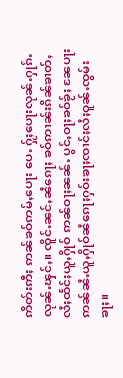ဢိတ်းဢီႈ ဢၼ်ၶဝ်ဢမ်ႇပေႃး ပေႉ ႁႂ်ႈပေႃးလုၼ်ႉႁုၵ်ႉ လုၼ်ႉၾင်ႇ။ ၸိူင်ႉၼင်ႇၼႆၵေႃႈ ၶဝ်ဢၢၼ်းၵိၼ်ၶၢတ်ႇလႆႈထႅင်ႈယူႇႁိုဝ် ဢၼ်ဝႃႈၼၼ်ႉ ပွင်ႇဝႃႈၶဝ်ၶႂ်ႈ ၼႄပႃးဢၼ်ၼႆႉယူႇႁိုဝ်ၼႆၵေႃႈႁဝ်းၶႃႈၸၢင်ႈလႆႈဝူၼ်ႉၸွမ်းၶႃႈ။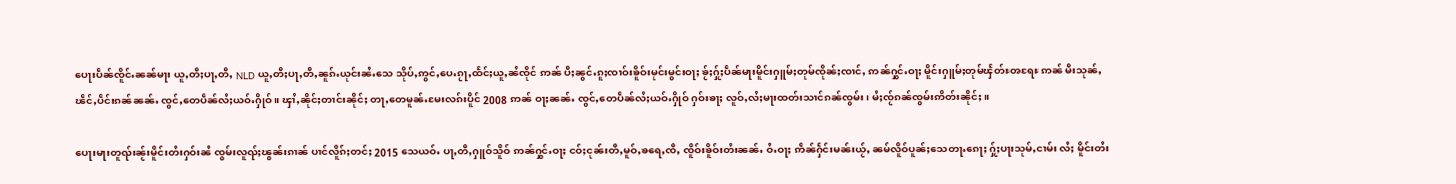ပေႃးပဵၼ်ၸိူင်ႉၼၼ်မႃး ယူႇတီႈပႃႇတီႇ NLD ယူႇတီႈပႃႇတီႇၼူၵ်ႉယုင်းၼႆႉသေ သိုပ်ႇဢွင်ႇပေႉၵႂႃႇထႅင်ႈယူႇၼႆၸိုင် ဢၼ် ပီႈၼွင်ႉၵူႈၸၢဝ်းၶိူဝ်းမုင်းမွင်းဝႃႈ ၶႂ်ႈႁႂ်ႈပဵၼ်မႃးမိူင်းႁူမ်ႈတုမ်ၸိုၼ်ႈၸၢင်ႇ ဢၼ်ႁွင်ႉဝႃႈ မိူင်းႁူမ်ႈတုမ်ၾႅတ်ႊၻရႄႊ ဢၼ် မီးသုၼ်ႇၽဵင်ႇပဵင်းၵၼ်ၼၼ်ႉ ၸွင်ႇတေပဵၼ်လႆႈယဝ်ႉႁိုဝ်။ ၾၢႆႇၼိုင်ႈတၢင်းၼိုင်ႈ တႃႇတေမူၼ်ႉမႄးလၵ်းပိူင် 2008 ဢၼ် ဝႃႈၼၼ်ႉ ၸွင်ႇတေပဵၼ်လႆႈယဝ်ႉႁိုဝ် ႁဝ်းၶႃႈ လူဝ်ႇလႆႈမႃးထတ်းသၢင်ၵၼ်ၸွမ်း၊ မႆႈၸႂ်ၵၼ်ၸွမ်းဢိတ်းၼိုင်ႈ။

ပေႃးမႃးတူၺ်းၼႂ်းမိူင်းတႆးႁဝ်းၼႆ ၸွမ်းလူၺ်ႈၽွၼ်းၵၢၼ် ပၢင်လိူၵ်ႈတင်ႈ 2015 သေယဝ်ႉ ပႃႇတီႇႁူဝ်သိူဝ် ဢၼ်ႁွင်ႉဝႃႈ ငဝ်ႈငုၼ်းတီႇမူဝ်ႇၶရေႇၸီႇ ၸိူဝ်းၶိူဝ်းတႆးၼၼ်ႉ ဝႆႉဝႃႈ ဢဵၼ်ႁႅင်းမၼ်းယႂ်ႇ ၼမ်လိူဝ်ပူၼ်ႈသေတႃႉၵေႃႈ ႁႂ်ႈပႃးသုမ်ႇငၢမ်း လႆႈ မိူင်းတႆး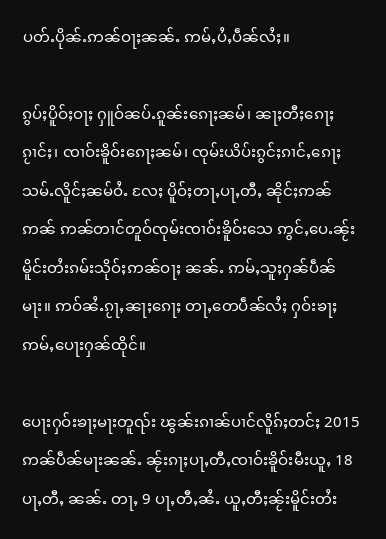ပတ်ႉပိုၼ်ႉဢၼ်ဝႃႈၼၼ်ႉ ဢမ်ႇပႆႇပဵၼ်လႆႈ။

ၵွပ်ႈပိူဝ်ႈဝႃႈ ႁူဝ်ၼပ်ႉၵူၼ်းၵေႃႈၼမ်၊ ၼႃႈတီႈၵေႃႈၵႂၢင်ႈ၊ ၸၢဝ်းၶိူဝ်းၵေႃႈၼမ်၊ ၸုမ်းယိပ်းၵွင်ႈၵၢင်ႇၵေႃႈ သမ်ႉလိူင်ႈၼမ်ဝႆႉ လႄႈ ပိူဝ်ႈတႃႇပႃႇတီႇ ၼိုင်ႈဢၼ်ဢၼ် ဢၼ်တၢင်တူဝ်ၸုမ်းၸၢဝ်းၶိူဝ်းသေ ဢွင်ႇပေႉၼႂ်းမိူင်းတႆးၵမ်းသိုဝ်ႈဢၼ်ဝႃႈ ၼၼ်ႉ ဢမ်ႇသူႈႁၼ်ပဵၼ်မႃး။ ဢဝ်ၼႆႉၵႂႃႇၼႃႈၵေႃႈ တႃႇတေပဵၼ်လႆႈ ႁဝ်းၶႃႈဢမ်ႇပေႃးႁၼ်ထိုင်။

ပေႃးႁဝ်းၶႃႈမႃးတူၺ်း ၽွၼ်းၵၢၼ်ပၢင်လိူၵ်ႈတင်ႈ 2015 ဢၼ်ပဵၼ်မႃးၼၼ်ႉ ၼႂ်းၵႃႈပႃႇတီႇၸၢဝ်းၶိူဝ်းမီးယူႇ 18 ပႃႇတီႇ ၼၼ်ႉ တႃႇ 9 ပႃႇတီႇၼႆႉ ယူႇတီႈၼႂ်းမိူင်းတႆး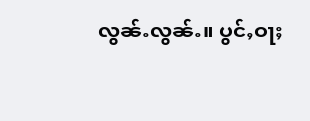လွၼ်ႉလွၼ်ႉ။ ပွင်ႇဝႃႈ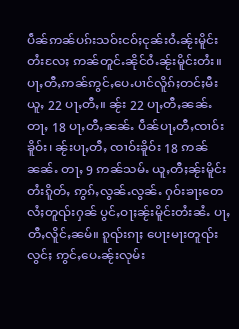ပဵၼ်ဢၼ်ပၵ်းသဝ်းငဝ်ႈငုၼ်းဝႆႉၼႂ်းမိူင်းတႆးလႄႈ ဢၼ်တူင်ႉၼိုင်ဝႆႉၼႂ်းမိူင်းတႆး။ ပႃႇတီႇဢၼ်ဢွင်ႇပေႉပၢင်လိူၵ်ႈတင်ႈမီးယူႇ 22 ပႃႇတီႇ။ ၼႂ်း 22 ပႃႇတီႇၼၼ်ႉ တႃႇ 18 ပႃႇတီႇၼၼ်ႉ ပဵၼ်ပႃႇတီႇၸၢဝ်းၶိူဝ်း၊ ၼႂ်းပႃႇတီႇ ၸၢဝ်းၶိူဝ်း 18 ဢၼ်ၼၼ်ႉ တႃႇ 9 ဢၼ်သမ်ႉ ယူႇတီႈၼႂ်းမိူင်းတႆးၵိူတ်ႇ ဢွၵ်ႇလွၼ်ႉလွၼ်ႉ ႁဝ်းၶႃႈတေလႆႈတူၺ်းႁၼ် ပွင်ႇဝႃႈၼႂ်းမိူင်းတႆးၼႆႉ ပႃႇတီႇလိူင်ႇၼမ်။ ၵူၺ်းၵႃႈ ပေႃးမႃးတူၺ်း လွင်ႈ ဢွင်ႇပေႉၼႂ်းလုမ်း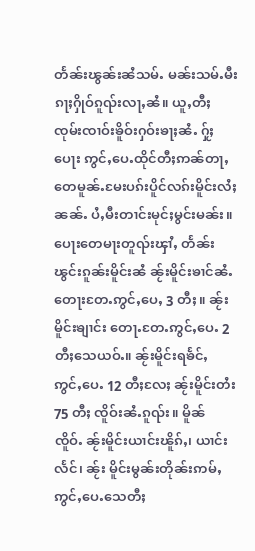တႅၼ်းၽွၼ်းၼႆသမ်ႉ မၼ်းသမ်ႉမီးၵႃႈႁိုဝ်ၵူၺ်းလႃႇၼႆ။ ယူႇတီႈၸုမ်းၸၢဝ်းၶိူဝ်းႁဝ်းၶႃႈၼႆႉ ႁႂ်ႈပေႃး ဢွင်ႇပေႉထိုင်တီႈဢၼ်တႃႇတေမူၼ်ႉမႄးပၵ်းပိူင်လၵ်းမိူင်းလႆႈၼၼ်ႉ ပႆႇမီးတၢင်းမုင်ႈမွင်းမၼ်း။ ပေႃးတေမႃးတူၺ်းၾၢႆႇ တႅၼ်းၽွင်းၵူၼ်းမိူင်းၼႆ ၼႂ်းမိူင်းၶၢင်ၼႆႉတေႃးတႄႉဢွင်ႇပေႇ 3 တီႈ။ ၼႂ်းမိူင်းၶျၢင်း တေႃႉတႄႉဢွင်ႇပေႉ 2 တီႈသေယဝ်ႉ။ ၼႂ်းမိူင်းရၶႅင်ႇ ဢွင်ႇပေႉ 12 တီႈလႄႈ ၼႂ်းမိူင်းတႆး 75 တီႈ ၸိူဝ်းၼႆႉၵူၺ်း။ မိူၼ်ၸိူဝ်ႉ ၼႂ်းမိူင်းယၢင်းၽိူၵ်ႇ၊ ယၢင်းလႅင်၊ ၼႂ်း မိူင်းမွၼ်းတိုၼ်းဢမ်ႇဢွင်ႇပေႉသေတီႈ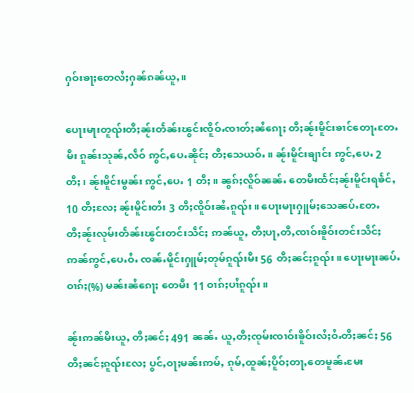ႁဝ်းၶႃႈတေလႆႈႁၼ်ၵၼ်ယူႇ။

ပေႃးမႃးတူၺ်းတီႈၼႂ်းတႅၼ်းၽွင်းၸိူဝ်ႉၸၢတ်ႈၼႆၵေႃႈ တီႈၼႂ်းမိူင်းၶၢင်တေႃႉတႄႉမီး ၵူၼ်းသုၼ်ႇလဵဝ် ဢွင်ႇပေႉၼိုင်ႈ တီႈသေယဝ်ႉ။ ၼႂ်းမိူင်းၶျၢင်း ဢွင်ႇပေႉ 2 တီႈ၊ ၼႂ်းမိူင်းမွၼ်း ဢွင်ႇပေႉ 1 တီႈ။ ၼွၵ်ႈလိူဝ်ၼၼ်ႉ တေမီးထႅင်ႈၼႂ်းမိူင်းရၶႅင်ႇ 10 တီႈလႄႈ ၼႂ်းမိူင်းတႆး 3 တီႈၸိူဝ်းၼႆႉၵူၺ်း။ ပေႃးမႃးႁူမ်ႈသေၼပ်ႉတႄႉ တီႈၼႂ်းလုမ်းတႅၼ်းၽွင်းတင်းသဵင်ႈ ဢၼ်ယူႇ တီႈပႃႇတီႇၸၢဝ်းၶိူဝ်းတင်းသဵင်ႈဢၼ်ဢွင်ႇပေႉဝႆႉ ၸၼ်ႉမိူင်းႁူမ်ႈတုမ်ၵူၺ်းမီး 56 တီႈၼင်ႈၵူၺ်း။ ပေႃးမႃးၼပ်ႉဝၢၵ်ႈ(%) မၼ်းၼႆၵေႃႈ တေမီး 11 ဝၢၵ်ႈပၢႆၵူၺ်း။

ၼႂ်းဢၼ်မီးယူႇ တီႈၼင်ႈ 491 ၼၼ်ႉ ယူႇတီႈၸုမ်းၸၢဝ်းၶိူဝ်းလႆႈဝႆႉတီႈၼင်ႈ 56 တီႈၼင်ႈၵူၺ်းလႄႈ ပွင်ႇဝႃႈမၼ်းဢမ်ႇ ၵုမ်ႇထူၼ်ႈပိူဝ်ႈတႃႇတေမူၼ်ႉမႄး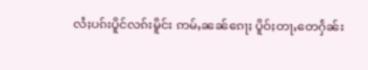လႆႈပၵ်းပိူင်လၵ်းမိူင်း ဢမ်ႇၼၼ်ၵေႃႈ ပိူဝ်ႈတႃႇတေႁႅၼ်း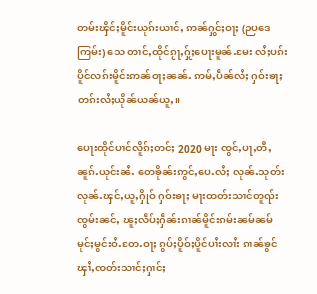တမ်းၾိင်ႈမိူင်းယုၵ်းယၢင်ႇ ဢၼ်ႁွင်ႈဝႃႈ (ဉပဒေကြမ်း) သေ တၢင်ႇထိုင်ၵႂႃႇႁႂ်ႈပေႃးမူၼ်ႉမႄး လႆႈပၵ်းပိူင်လၵ်းမိူင်းဢၼ်ဝႃႈၼၼ်ႉ ဢမ်ႇပဵၼ်လႆႈ ႁဝ်းၶႃႈ တၵ်းလႆႈယိုၼ်ယၼ်ယူႇ။

ပေႃးထိုင်ပၢင်လိူၵ်ႈတင်ႈ 2020 မႃး ၸွင်ႇပႃႇတီႇၼူၵ်ႉယုင်းၼႆႉ တေၶိုၼ်းဢွင်ႇပေႉလႆႈ လုၼ်ႉသုတ်း လုၼ်ႉၾင်ႇယူႇႁိုဝ် ႁဝ်းၶႃႈ မႃးထတ်းသၢင်တူၺ်း ၸွမ်းၼင်ႇ ၽူႈလဵပ်ႈႁဵၼ်းၵၢၼ်မိူင်းၵမ်းၼမ်ၼမ် မုင်ႈမွင်းဝႆႉတႄႉဝႃႈ ၵွပ်ႈပိူဝ်ႈပိူင်ပၢႆးလၢႆး ၵၢၼ်ၶွင် ၾၢႆႇၸတ်းသၢင်ႈႁၢင်ႈ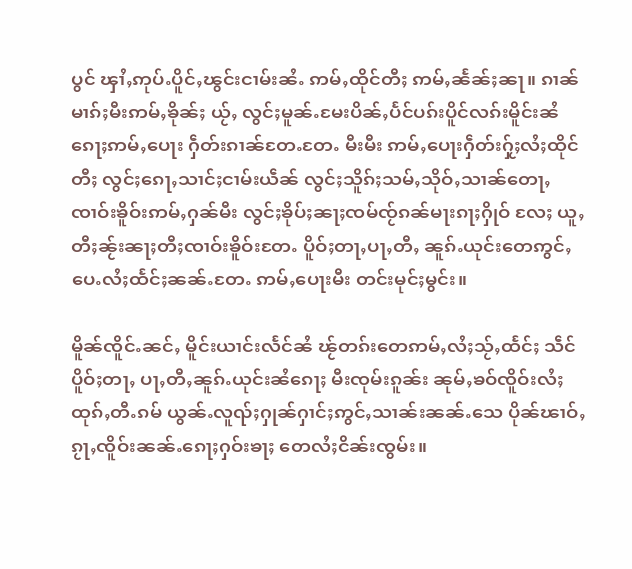ပွင် ၾၢႆႇဢုပ်ႉပိူင်ႇၽွင်းငၢမ်းၼႆႉ ဢမ်ႇထိုင်တီႈ ဢမ်ႇၼႅၼ်ႈၼႃ။ ၵၢၼ်မၢၵ်ႈမီးဢမ်ႇၶိုၼ်ႈ ယႂ်ႇ လွင်ႈမူၼ်ႉမႄးပိၼ်ႇပႅင်ပၵ်းပိူင်လၵ်းမိူင်းၼႆၵေႃႈဢမ်ႇပေႃး ႁဵတ်းၵၢၼ်တႄႉတႄႉ မီးမီး ဢမ်ႇပေႃးႁဵတ်းႁႂ်ႈလႆႈထိုင်တီႈ လွင်ႈၵေႃႇသၢင်ႈငၢမ်းယဵၼ် လွင်ႈသိူၵ်ႈသမ်ႇသိုဝ်ႇသၢၼ်တေႃႇ ၸၢဝ်းၶိူဝ်းဢမ်ႇႁၼ်မီး လွင်ႈၶိုပ်ႈၼႃႈၸမ်ၸႂ်ၵၼ်မႃးၵႃႈႁိုဝ် လႄႈ ယူႇတီႈၼႂ်းၼႃႈတီႈၸၢဝ်းၶိူဝ်းတႄႉ ပိူဝ်ႈတႃႇပႃႇတီႇ ၼူၵ်ႉယုင်းတေဢွင်ႇပေႉလႆႈထႅင်ႈၼၼ်ႉတႄႉ ဢမ်ႇပေႃးမီး တင်းမုင်ႈမွင်း။

မိူၼ်ၸိူင်ႉၼင်ႇ မိူင်းယၢင်းလႅင်ၼႆ ၽႂ်တၵ်းတေဢမ်ႇလႆႈသႂ်ႇထႅင်ႈ သဵင်ပိူဝ်ႈတႃႇ ပႃႇတီႇၼူၵ်ႉယုင်းၼႆၵေႃႈ မီးၸုမ်းၵူၼ်း ၼုမ်ႇၶဝ်ၸိူဝ်းလႆႈထုၵ်ႇတီႉၵမ် ယွၼ်ႉလူၺ်ႈႁုၼ်ႁၢင်ႈဢွင်ႇသၢၼ်းၼၼ်ႉသေ ပိုၼ်ၽၢဝ်ႇၵႂႃႇၸိူဝ်းၼၼ်ႉၵေႃႈႁဝ်းၶႃႈ တေလႆႈငိၼ်းၸွမ်း။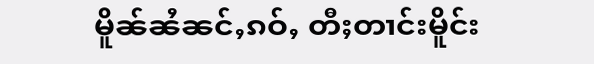မိူၼ်ၼႆၼင်ႇၵဝ်ႇ တီႈတၢင်းမိူင်း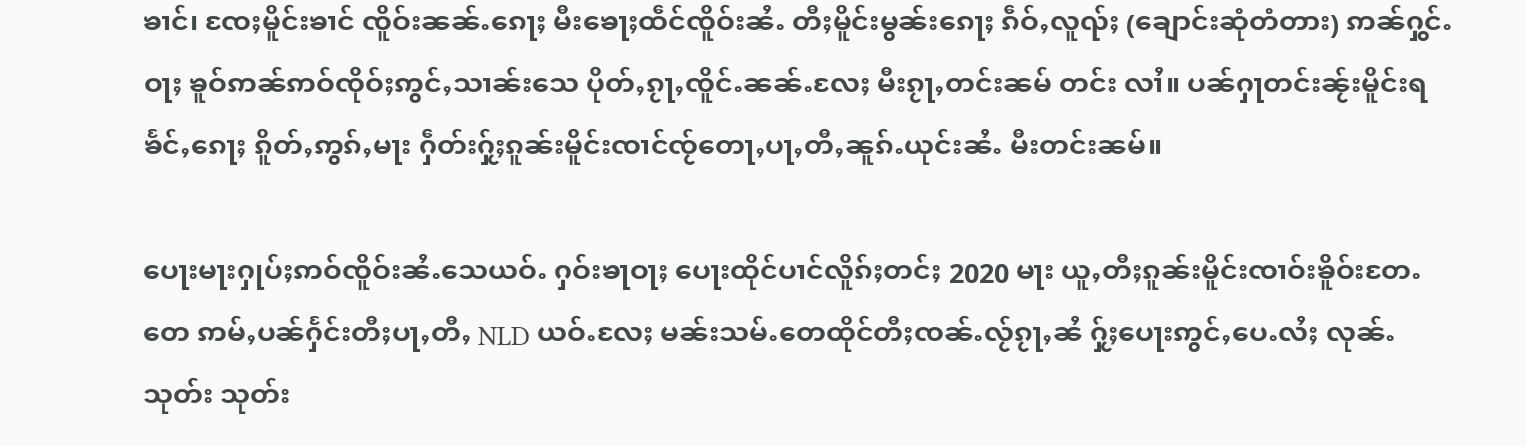ၶၢင်၊ ၸႄႈမိူင်းၶၢင် ၸိူဝ်းၼၼ်ႉၵေႃႈ မီးၶေႃႈထဵင်ၸိူဝ်းၼႆႉ တီႈမိူင်းမွၼ်းၵေႃႈ ၵဵဝ်ႇလူၺ်ႈ (ချောင်းဆုံတံတား) ဢၼ်ႁွင်ႉဝႃႈ ၶူဝ်ဢၼ်ဢဝ်ၸိုဝ်ႈဢွင်ႇသၢၼ်းသေ ပိုတ်ႇၵႂႃႇၸိူင်ႉၼၼ်ႉလႄႈ မီးၵႂႃႇတင်းၼမ် တင်း လၢႆ။ ပၼ်ႁႃတင်းၼႂ်းမိူင်းရၶႅင်ႇၵေႃႈ ၵိူတ်ႇဢွၵ်ႇမႃး ႁဵတ်းႁႂ်ႈၵူၼ်းမိူင်းၸၢင်ၸႂ်တေႃႇပႃႇတီႇၼူၵ်ႉယုင်းၼႆႉ မီးတင်းၼမ်။

ပေႃးမႃးႁုပ်ႈဢဝ်ၸိူဝ်းၼႆႉသေယဝ်ႉ ႁဝ်းၶႃဝႃႈ ပေႃးထိုင်ပၢင်လိူၵ်ႈတင်ႈ 2020 မႃး ယူႇတီႈၵူၼ်းမိူင်းၸၢဝ်းၶိူဝ်းတႄႉ တေ ဢမ်ႇပၼ်ႁႅင်းတီႈပႃႇတီႇ NLD ယဝ်ႉလႄႈ မၼ်းသမ်ႉတေထိုင်တီႈၸၼ်ႉလႂ်ၵႂႃႇၼႆ ႁႂ်ႈပေႃးဢွင်ႇပေႉလႆႈ လုၼ်ႉသုတ်း သုတ်း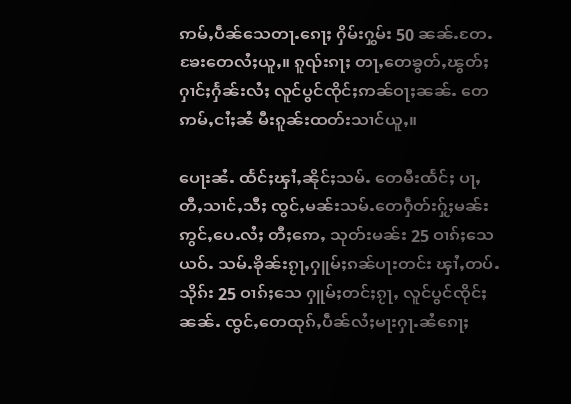ဢမ်ႇပဵၼ်သေတႃႉၵေႃႈ ႁိမ်းႁွမ်း 50 ၼၼ်ႉတႄႉ ၶႄးတေလႆႈယူႇ။ ၵူၺ်းၵႃႈ တႃႇတေၶွတ်ႇၽွတ်ႈႁၢင်ႈႁႅၼ်းလႆႈ လူင်ပွင်ၸိုင်ႈဢၼ်ဝႃႈၼၼ်ႉ တေဢမ်ႇငၢႆႈၼႆ မီးၵူၼ်းထတ်းသၢင်ယူႇ။

ပေႃးၼႆႉ ထႅင်ႈၾၢႆႇၼိုင်ႈသမ်ႉ တေမီးထႅင်ႈ ပႃႇတီႇသၢင်ႇသီႈ ၸွင်ႇမၼ်းသမ်ႉတေႁဵတ်းႁႂ်ႈမၼ်းဢွင်ႇပေႉလႆႈ တီႈဢေႇ သုတ်းမၼ်း 25 ဝၢၵ်ႈသေယဝ်ႉ သမ်ႉၶိုၼ်းၵႂႃႇႁူမ်ႈၵၼ်ပႃးတင်း ၾၢႆႇတပ်ႉသိုၵ်း 25 ဝၢၵ်ႈသေ ႁူမ်ႈတင်ႈၵႂႃႇ လူင်ပွင်ၸိုင်ႈ ၼၼ်ႉ ၸွင်ႇတေထုၵ်ႇပဵၼ်လႆႈမႃးႁႃႉၼႆၵေႃႈ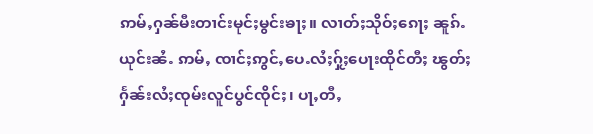ဢမ်ႇႁၼ်မီးတၢင်းမုင်ႈမွင်းၶႃႈ။ လၢတ်ႈသိုဝ်ႈၵေႃႈ ၼူၵ်ႉယုင်းၼႆႉ ဢမ်ႇ ၸၢင်ႈဢွင်ႇပေႉလႆႈႁႂ်ႈပေႃးထိုင်တီႈ ၽွတ်ႈႁႅၼ်းလႆႈၸုမ်းလူင်ပွင်ၸိုင်ႈ၊ ပႃႇတီႇ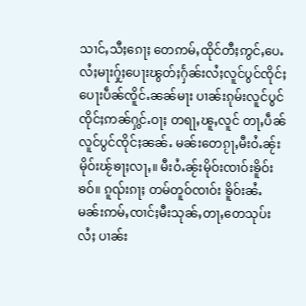သၢင်ႇသီႈၵေႃႈ တေဢမ်ႇထိုင်တီႈဢွင်ႇပေႉ လႆႈမႃးႁႂ်ႈပေႃးၽွတ်ႈႁႅၼ်းလႆႈလူင်ပွင်ၸိုင်ႈ ပေႃးပဵၼ်ၸိူင်ႉၼၼ်မႃး ပၢၼ်းၵုမ်းလူင်ပွင်ၸိုင်ႈဢၼ်ႁွင်ႉဝႃႈ တရႃႇၽူႇလူင် တႃႇပဵၼ်လူင်ပွင်ၸိုင်ႈၼၼ်ႉ မၼ်းတေၵႂႃႇမီးဝႆႉၼႂ်းမိုဝ်းၽႂ်ၶႃႈလႃႇ။ မီးဝႆႉၼႂ်းမိုဝ်းၸၢဝ်းၶိူဝ်းၶဝ်။ ၵူၺ်းၵႃႈ တမ်တူဝ်ၸၢဝ်း ၶိူဝ်းၼႆႉ မၼ်းဢမ်ႇၸၢင်ႈမီးသုၼ်ႇတႃႇတေသုပ်းလႆႈ ပၢၼ်း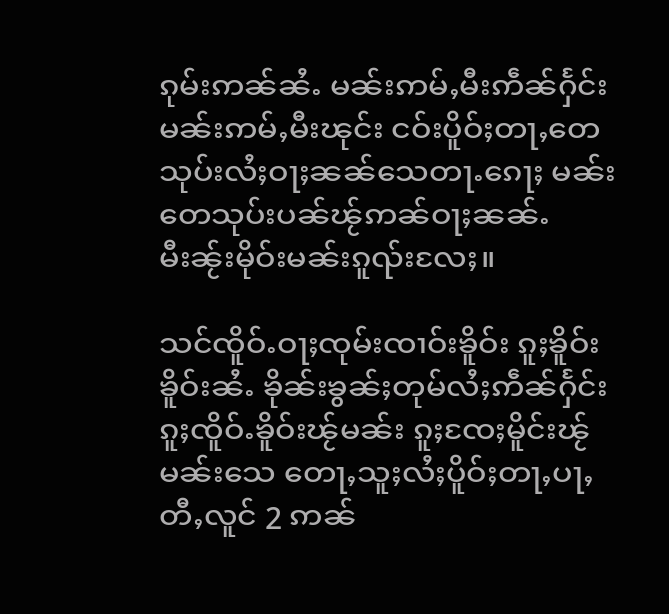ၵုမ်းဢၼ်ၼႆႉ မၼ်းဢမ်ႇမီးဢဵၼ်ႁႅင်း မၼ်းဢမ်ႇမီးၽုင်း ငဝ်းပိူဝ်ႈတႃႇတေသုပ်းလႆႈဝႃႈၼၼ်သေတႃႉၵေႃႈ မၼ်းတေသုပ်းပၼ်ၽႂ်ဢၼ်ဝႃႈၼၼ်ႉ မီးၼႂ်းမိုဝ်းမၼ်းၵူၺ်းလႄႈ။

သင်ၸိူဝ်ႉဝႃႈၸုမ်းၸၢဝ်းၶိူဝ်း ၵူႈၶိူဝ်းၶိူဝ်းၼႆႉ ၶိုၼ်းၶွၼ်ႈတုမ်လႆႈဢဵၼ်ႁႅင်းၵူႈၸိူဝ်ႉၶိူဝ်းၽႂ်မၼ်း ၵူႈၸႄႈမိူင်းၽႂ်မၼ်းသေ တေႃႇသူႈလႆႈပိူဝ်ႈတႃႇပႃႇတီႇလူင် 2 ဢၼ်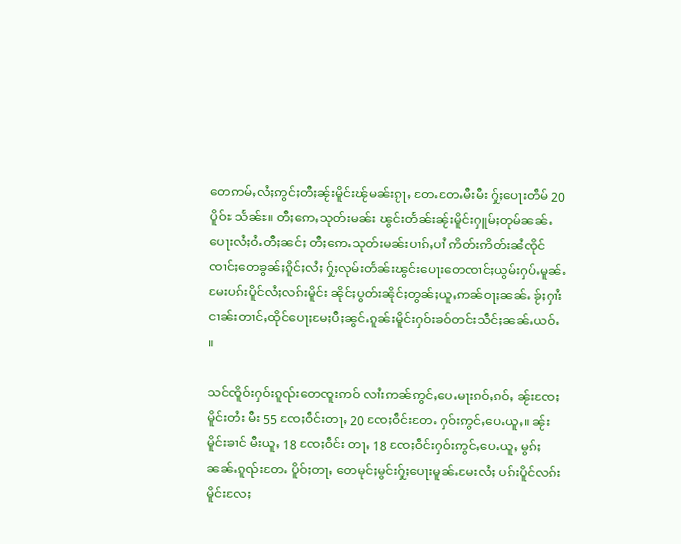တေဢမ်ႇလႆႈဢွင်ႈတီႈၼႂ်းမိူင်းၽႂ်မၼ်းၵႂႃႇ တႄႉတႄႉမီးမီး ႁႂ်ႈပေႃးတဵမ် 20 ပိူဝ်ႊ သႅၼ်ႊ။ တီႈဢေႇသုတ်းမၼ်း ၽွင်းတႅၼ်းၼႂ်းမိူင်းႁူမ်ႈတုမ်ၼၼ်ႉ ပေႃးလႆႈဝႆႉတီႈၼင်ႈ တီႈဢေႉသုတ်းမၼ်းပၢၵ်ႇပၢႆ ဢိတ်းဢိတ်းၼႆၸိုင် ၸၢင်ႈတေၶွၼ်ႈၵိူင်ႈလႆႈ ႁႂ်ႈလုမ်းတႅၼ်းၽွင်းပေႃးတေၸၢင်ႈယွမ်းႁပ်ႉမူၼ်ႉမႄးပၵ်းပိူင်လႆႈလၵ်းမိူင်း ၼိုင်ႈပွတ်းၼိုင်ႈတွၼ်ႈယူႇဢၼ်ဝႃႈၼၼ်ႉ ၶႂ်ႈႁၢႆးငၢၼ်းတၢင်ႇထိုင်ပေႃႈမႄႈပီႈၼွင်ႉၵူၼ်းမိူင်းႁဝ်းၶဝ်တင်းသဵင်ႈၼၼ်ႉယဝ်ႉ ။

သင်ၸိူဝ်းႁဝ်းၵူၺ်းတေၸူးဢဝ် လၢႆးဢၼ်ဢွင်ႇပေႉမႃးၵဝ်ႇၵဝ်ႇ ၼႂ်းၸႄႈမိူင်းတႆး မီး 55 ၸႄႈဝဵင်းတႃႇ 20 ၸႄႈဝဵင်းတႄႉ ႁဝ်းဢွင်ႇပေႉယူႇ။ ၼႂ်းမိူင်းၶၢင် မီးယူႇ 18 ၸႄႈဝဵင်း တႃႇ 18 ၸႄႈဝဵင်းႁဝ်းဢွင်ႇပေႉယူႇ မွၵ်ႈၼၼ်ႉၵူၺ်းတႄႉ ပိူဝ်ႈတႃႇ တေမုင်ႈမွင်းႁႂ်ႈပေႃးမူၼ်ႉမႄးလႆႈ ပၵ်းပိူင်လၵ်းမိူင်းလႄႈ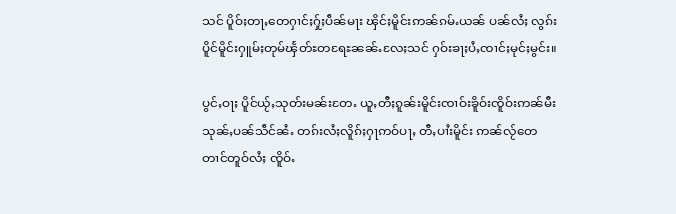သင် ပိူဝ်ႈတႃႇတေႁၢင်ႈႁႂ်ႈပဵၼ်မႃး ၾိင်ႈမိူင်းဢၼ်ၵမ်ႉယၼ် ပၼ်လႆႈ လွၵ်းပိူင်မိူင်းႁူမ်ႈတုမ်ၾႅတ်ႊတရႄႊၼၼ်ႉလႄႈသင် ႁဝ်းၶႃႈပႆႇၸၢင်ႈမုင်ႈမွင်း။

ပွင်ႇဝႃႈ ပိူင်ယႂ်ႇသုတ်းမၼ်းတႄႉ ယူႇတီႈၵူၼ်းမိူင်းၸၢဝ်းၶိူဝ်းၸိူဝ်းဢၼ်မီးသုၼ်ႇပၼ်သဵင်ၼႆႉ တၵ်းလႆႈလိူၵ်ႈႁႃဢဝ်ပႃႇ တီႇပၢႆးမိူင်း ဢၼ်လႂ်တေတၢင်တူဝ်လႆႈ ၸိူဝ်ႉ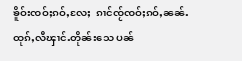ၶိူဝ်းၸဝ်ႈၵဝ်ႇလႄႈ  ၵၢင်ၸႂ်ၸဝ်ႈၵဝ်ႇၼၼ်ႉ ထုၵ်ႇလီၾၢင်ႉတိုၼ်းသေ ပၼ်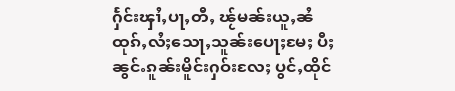ႁႅင်းၾၢႆႇပႃႇတီႇ ၽႂ်မၼ်းယူႇၼႆ ထုၵ်ႇလႆႈသေႃႇသူၼ်းပေႃႈမႄႈ ပီႈၼွင်ႉၵူၼ်းမိူင်းႁဝ်းလႄႈ ပွင်ႇထိုင်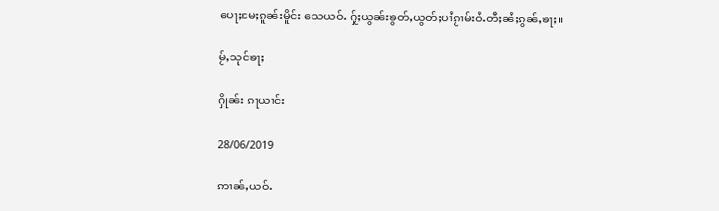ပေႃႈမႄႈၵူၼ်းမိူင်း သေယဝ်ႉ ႁႂ်ႈယွၼ်းၶွတ်ႇယွတ်ႈပၢႆၵႂၢမ်းဝႆႉတီႈၼႆႈၵွၼ်ႇၶႃႈ။

မႂ်ႇသုင်ၶႃႈ

ႁိုၼ်း ၵႃယၢင်း

28/06/2019

ဢၢၼ်ႇယဝ်ႉ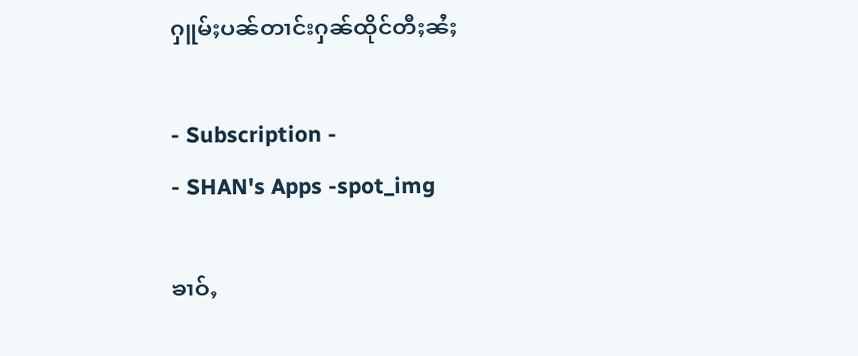ႁူမ်ႈပၼ်တၢင်းႁၼ်ထိုင်တီႈၼႆႈ

- Subscription -
- SHAN's Apps -spot_img

ၶၢဝ်ႇ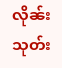လိုၼ်းသုတ်း